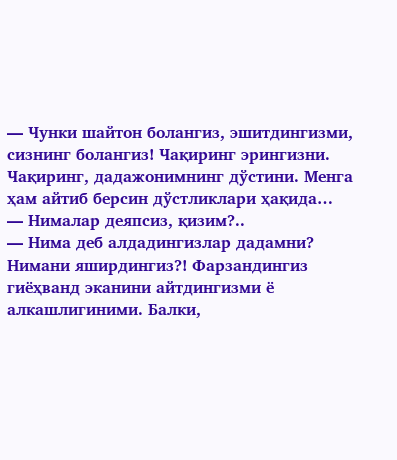— Чунки шайтон болангиз, эшитдингизми, сизнинг болангиз! Чақиринг эрингизни. Чақиринг, дадажонимнинг дўстини. Менга ҳам айтиб берсин дўстликлари ҳақида…
— Нималар деяпсиз, қизим?..
— Нима деб алдадингизлар дадамни? Нимани яширдингиз?! Фарзандингиз гиёҳванд эканини айтдингизми ё алкашлигиними. Балки,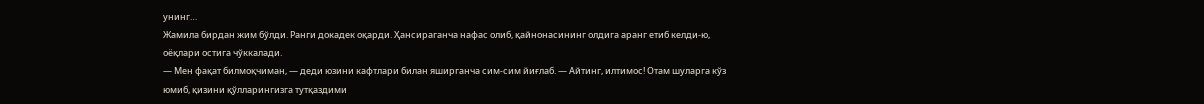унинг…
Жамила бирдан жим бўлди. Ранги докадек оқарди. Ҳансираганча нафас олиб, қайнонасининг олдига аранг етиб келди-ю, оёқлари остига чўккалади.
— Мен фақат билмоқчиман, — деди юзини кафтлари билан яширганча сим-сим йиғлаб. — Айтинг, илтимос! Отам шуларга кўз юмиб, қизини қўлларингизга тутқаздими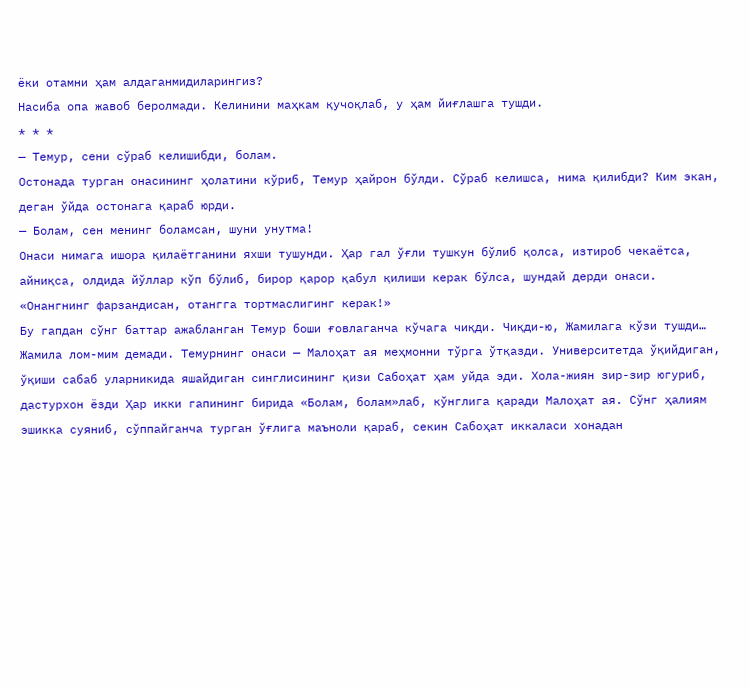ёки отамни ҳам алдаганмидиларингиз?
Насиба опа жавоб беролмади. Келинини маҳкам қучоқлаб, у ҳам йиғлашга тушди.
* * *
— Темур, сени сўраб келишибди, болам.
Остонада турган онасининг ҳолатини кўриб, Темур ҳайрон бўлди. Сўраб келишса, нима қилибди? Ким экан, деган ўйда остонага қараб юрди.
— Болам, сен менинг боламсан, шуни унутма!
Онаси нимага ишора қилаётганини яхши тушунди. Ҳар гал ўғли тушкун бўлиб қолса, изтироб чекаётса, айниқса, олдида йўллар кўп бўлиб, бирор қарор қабул қилиши керак бўлса, шундай дерди онаси.
«Онангнинг фарзандисан, отангга тортмаслигинг керак!»
Бу гапдан сўнг баттар ажабланган Темур боши ғовлаганча кўчага чиқди. Чиқди-ю, Жамилага кўзи тушди…
Жамила лом-мим демади. Темурнинг онаси — Малоҳат ая меҳмонни тўрга ўтқазди. Университетда ўқийдиган, ўқиши сабаб уларникида яшайдиган синглисининг қизи Сабоҳат ҳам уйда эди. Хола-жиян зир-зир югуриб, дастурхон ёзди Ҳар икки гапининг бирида «Болам, болам»лаб, кўнглига қаради Малоҳат ая. Сўнг ҳалиям эшикка суяниб, сўппайганча турган ўғлига маъноли қараб, секин Сабоҳат иккаласи хонадан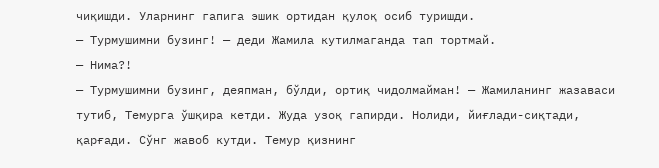чиқишди. Уларнинг гапига эшик ортидан қулоқ осиб туришди.
— Турмушимни бузинг! — деди Жамила кутилмаганда тап тортмай.
— Нима?!
— Турмушимни бузинг, деяпман, бўлди, ортиқ чидолмайман! — Жамиланинг жазаваси тутиб, Темурга ўшқира кетди. Жуда узоқ гапирди. Нолиди, йиғлади-сиқтади, қарғади. Сўнг жавоб кутди. Темур қизнинг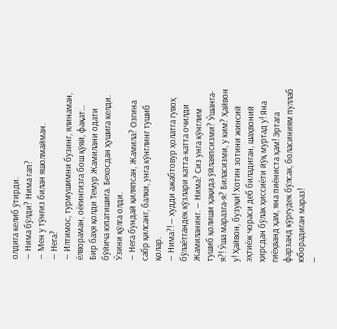олдига келиб ўтирди.
— Нима бўлди? Нима гап?
— Мен у тўнғиз билан яшолмайман.
— Нега?
— Илтимос, турмушимни бузинг, ялинаман, ёлвораман, оёғингизга бош қўяй, фақат…
Бир баҳя қолди Темур Жамилани одати бўйича юпатишига. Бехосдан ҳушига келди. Ўзини қўлга олди.
— Нега бундай қиляпсан, Жамила? Озгина сабр қилсанг, балки, унга кўнглинг тушиб қолар.
— Нима?! — худди ажабтовур ҳолатга гувоҳ бўлаётгандек кўзлари катта-катта очилди Жамиланинг. — Нима? Сиз унга кўнглим тушиб қолиши ҳақида ўйлаяпсизми? Ўшанга-я?! Ўша маразга-я? Биласизми, у ким? Ҳайвон у! Ҳайвон, бузуқи! Хотин зотини жинсий эҳтиёж чораси деб биладиган, шаҳвоний ҳирсдан бўлак ҳиссиёти йўқ муртад у! Яна гиёҳванд ҳам, яна пиёниста ҳам! Эртага фарзанд кўргудек бўлсак, боласиниям пуллаб юборадиган мараз!
—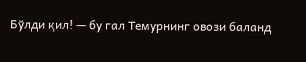Бўлди қил! — бу гал Темурнинг овози баланд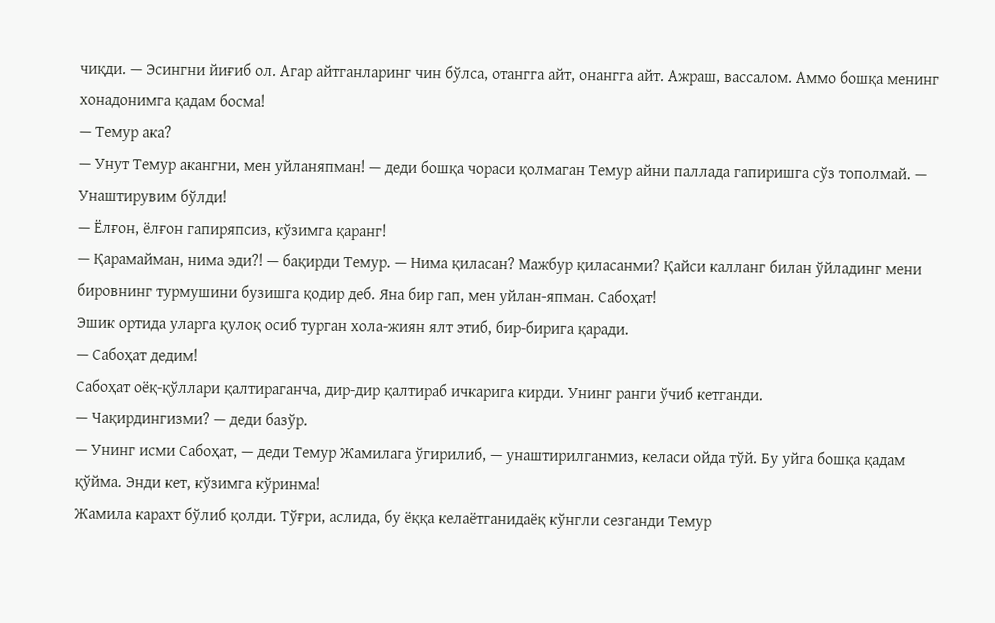чиқди. — Эсингни йиғиб ол. Агар айтганларинг чин бўлса, отангга айт, онангга айт. Ажраш, вассалом. Аммо бошқа менинг хонадонимга қадам босма!
— Темур ака?
— Унут Темур акангни, мен уйланяпман! — деди бошқа чораси қолмаган Темур айни паллада гапиришга сўз тополмай. — Унаштирувим бўлди!
— Ёлғон, ёлғон гапиряпсиз, кўзимга қаранг!
— Қарамайман, нима эди?! — бақирди Темур. — Нима қиласан? Мажбур қиласанми? Қайси калланг билан ўйладинг мени бировнинг турмушини бузишга қодир деб. Яна бир гап, мен уйлан-япман. Сабоҳат!
Эшик ортида уларга қулоқ осиб турган хола-жиян ялт этиб, бир-бирига қаради.
— Сабоҳат дедим!
Сабоҳат оёқ-қўллари қалтираганча, дир-дир қалтираб ичкарига кирди. Унинг ранги ўчиб кетганди.
— Чақирдингизми? — деди базўр.
— Унинг исми Сабоҳат, — деди Темур Жамилага ўгирилиб, — унаштирилганмиз, келаси ойда тўй. Бу уйга бошқа қадам қўйма. Энди кет, кўзимга кўринма!
Жамила карахт бўлиб қолди. Тўғри, аслида, бу ёққа келаётганидаёқ кўнгли сезганди Темур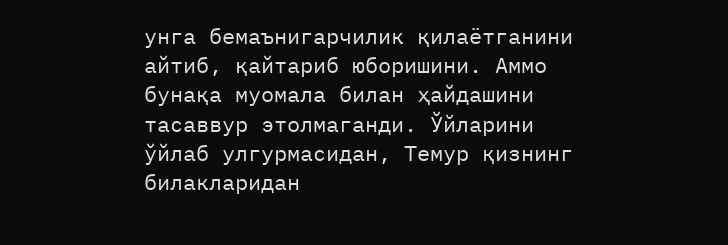унга бемаънигарчилик қилаётганини айтиб, қайтариб юборишини. Аммо бунақа муомала билан ҳайдашини тасаввур этолмаганди. Ўйларини ўйлаб улгурмасидан, Темур қизнинг билакларидан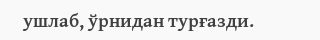ушлаб, ўрнидан турғазди.